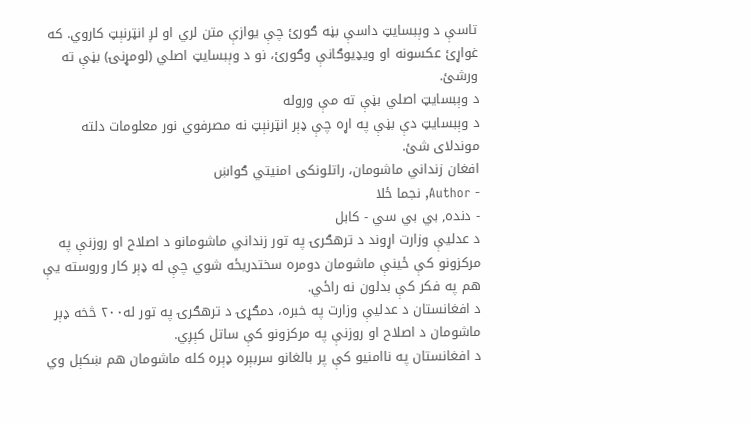تاسې د وېبسایټ داسې بڼه ګورئ چې یوازې متن لري او لږ انټرنېټ کاروي. که غواړئ عکسونه او ویډیوګانې وګورئ، نو د وېبسایټ اصلي (لومړنۍ) بڼې ته ورشئ.
د وېبسایټ اصلي بڼې ته مې وروله
د وېبسایټ دې بڼې په اړه چې ډېر انټرنېټ نه مصرفوي نور معلومات دلته موندلای شئ.
افغان زنداني ماشومان، راتلونکی امنیتي ګواښ
- Author, نجما ځلا
- دنده, بي بي سي - کابل
د عدلیې وزارت اړوند د ترهګرۍ په تور زنداني ماشومانو د اصلاح او روزنې په مرکزونو کې ځینې ماشومان دومره سختدریځه شوي چې له ډېر کار وروسته یې هم په فکر کې بدلون نه راځي.
د افغانستان د عدليې وزارت په خبره، دمګړۍ د ترهګرۍ په تور له۲۰۰ څخه ډېر ماشومان د اصلاح او روزنې په مرکزونو کې ساتل کېږي.
د افغانستان په ناامنیو کې پر بالغانو سربېره ډېره کله ماشومان هم ښکېل وي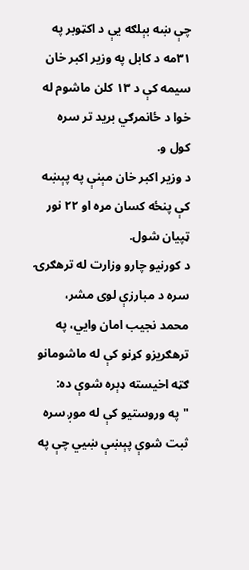چې ښه بېلګه یې د اکټوبر په ۳۱مه د کابل په وزیر اکبر خان سیمه کې د ۱۳ کلن ماشوم له خوا د ځانمرګي برید تر سره کول و.
د وزیر اکبر خان مېنې په پېښه کې پنځه کسان مړه او ۲۲ نور ټپیان شول.
د کورنیو چارو وزارت له ترهګرۍ سره د مبارزې لوی مشر، محمد نجیب امان وايي، په ترهګریزو کړنو کې له ماشومانو ګټه اخیسته ډېره شوې ده:
" په وروستیو کې له موږ سره ثبت شوې پېښې ښيي چې په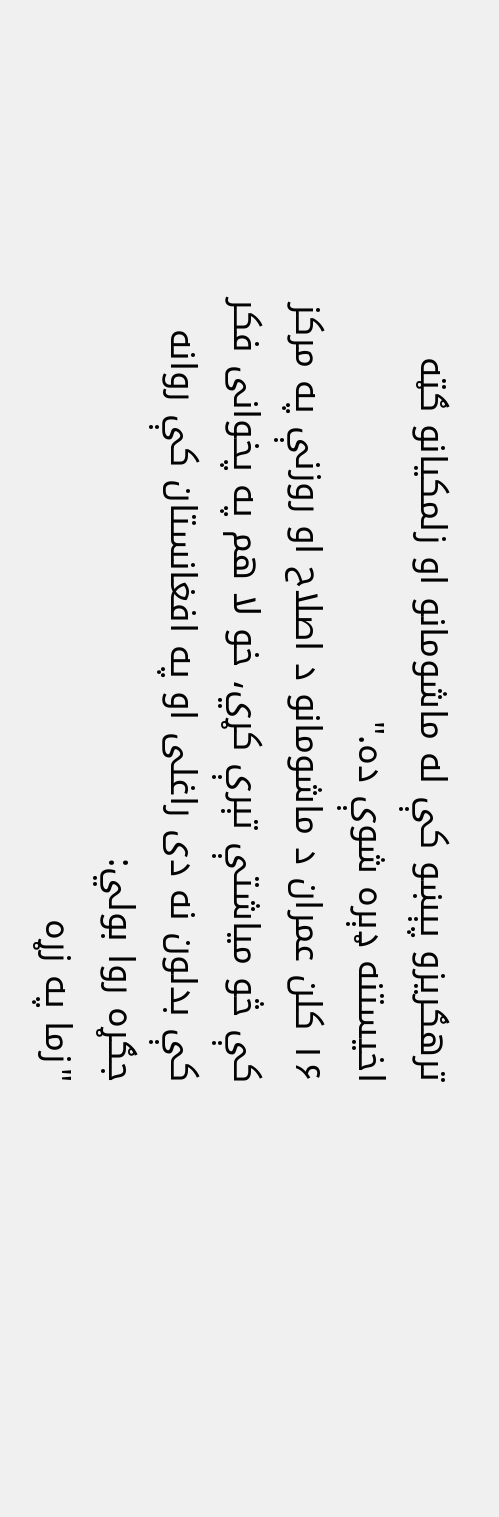ترهګریزو پېښو کې له ماشومانو او زلمکیانو ګټه اخیستنه ډېره شوې ده."
۱۶ کلن عمران د ماشومانو د اصلاح او روزنې په مرکز کې څو میاشتې تېرې کړي، خو لا هم په پخوانی فکر کې بدلون نه دی راغلی او په افغانستان کې روانه جګړه روا بولي:
"زما په زړه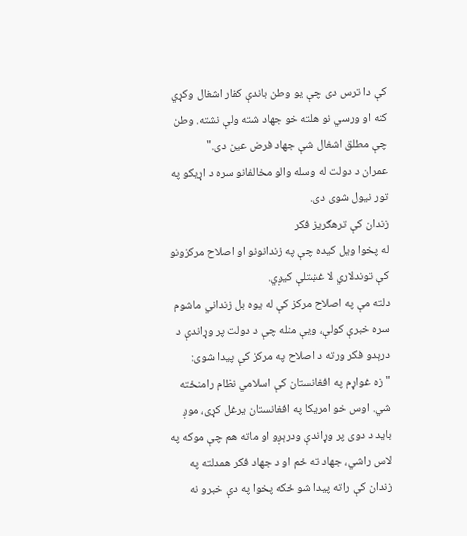کې دا ترس دی چې یو وطن باندې کفار اشغال وکړي کنه او ورسي نو هلته خو جهاد شته ولې نشته. وطن چې مطلق اشغال شې جهاد فرض عین دی."
عمران د دولت له وسله والو مخالفانو سره د اړیکو په تور نیول شوی دی.
زندان کې ترهګریز فکر
له پخوا ویل کیده چې په زندانونو او اصلاح مرکزونو کې توندلاري لا غښتلې کیږي.
دلته مې په اصلاح مرکز کې له یوه بل زنداني ماشوم سره خبرې کولې، ویې منله چې د دولت پر وړاندې د درېدو فکر ورته د اصلاح په مرکز کې پیدا شوی:
"زه غواړم په افغانستان کې اسلامي نظام رامنځته شي. اوس خو امریکا په افغانستان یرغل کړی، موږ باید د دوی پر وړاندې ودرېږو او ماته هم چې موکه په لاس راشي، جهاد ته ځم او د جهاد فکر همدلته په زندان کې راته پیدا شو ځکه پخوا په دې خبرو نه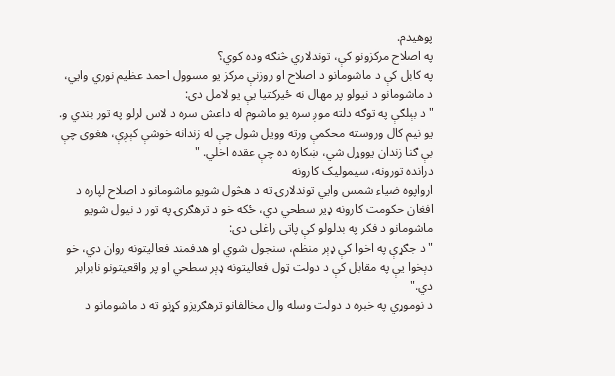پوهیدم.
په اصلاح مرکزونو کې، توندلاري څنګه وده کوي؟
په کابل کې د ماشومانو د اصلاح او روزنې مرکز یو مسوول احمد عظیم نوري وايي، د ماشومانو د نیولو پر مهال نه ځيرکتیا یې یو لامل دی:
"د بېلګې په توګه دلته موږ سره یو ماشوم له داعش سره د لاس لرلو په تور بندي و. یو نیم کال وروسته محکمې ورته وویل شول چې له زندانه خوشې کېږې، هغوی چې بې ګنا زندان یووړل شي، ښکاره ده چې عقده اخلي. "
درانده تورونه، سیمولیک کارونه
ارواپوه ضیاء شمس وايي توندلارۍ ته د هڅول شویو ماشومانو د اصلاح لپاره د افغان حکومت کارونه ډیر سطحي دي، ځکه خو د ترهګرۍ په تور د نیول شویو ماشومانو د فکر په بدلولو کې پاتی راغلی دی:
"د جګړې په اخوا کې ډېر منظم، سنجول شوي او هدفمند فعالیتونه روان دي، خو دېخوا یې په مقابل کې د دولت ټول فعالیتونه ډېر سطحي او پر واقعیتونو نابرابر دي."
د نوموړي په خبره د دولت وسله وال مخالفانو ترهګریزو کړنو ته د ماشومانو د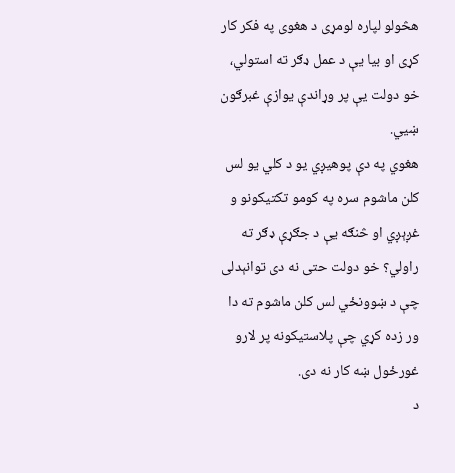هڅولو لپاره لومړی د هغوی په فکر کار کړی او بیا یې د عمل ډګر ته استولي، خو دولت یې پر وړاندې یوازې غبرګون ښيي.
هغوي په دې پوهیږي یو د کلي یو لس کلن ماشوم سره په کومو تکتیکونو و غږېږي او څنګه یې د جګړې ډګر ته راولي؟ خو دولت حتی نه دی توانېدلی چې د ښوونځي لس کلن ماشوم ته دا ور زده کړي چې پلاستیکونه پر لارو غورځول ښه کار نه دی.
د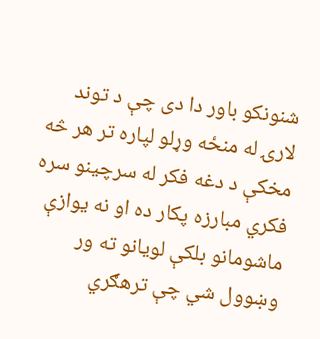شنونکو باور دا دی چې د توند لارۍ له منځه وړلو لپاره تر هر څه مخکې د دغه فکر له سرچینو سره فکري مبارزه پکار ده او نه یوازې ماشومانو بلکې لویانو ته ور وښوول شي چې ترهګري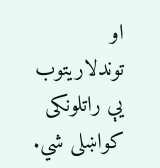او توندلاريتوب یې راتلونکی کواښلی شي.